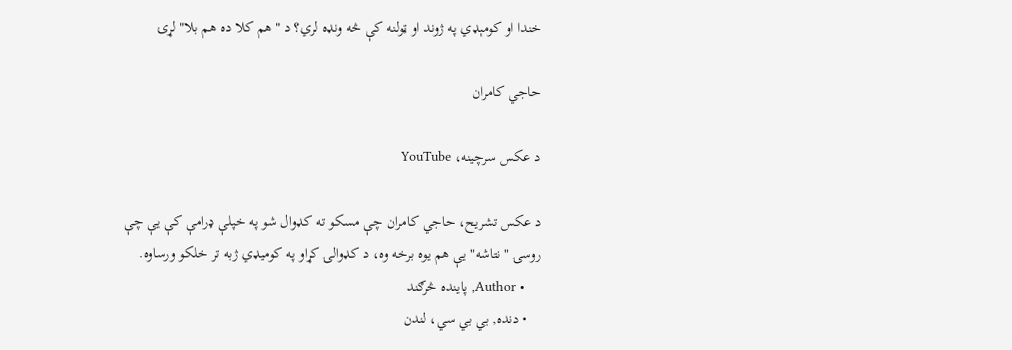خندا او کومېډي په ژوند او ټولنه کې څه ونډه لري؟ د "هم کلا ده هم بلا" لړۍ

حاجي کامران

د عکس سرچینه، YouTube

د عکس تشریح، حاجي کامران چې مسکو ته کډوال شو په خپلې ډرامې کې یې چې روسۍ "نتاشه" یې هم یوه برخه وه، د کډوالۍ کړاو په کومیډي ژبه تر خلکو ورساوه.
    • Author, پاینده څرګند
    • دنده, بي بي سي، لندن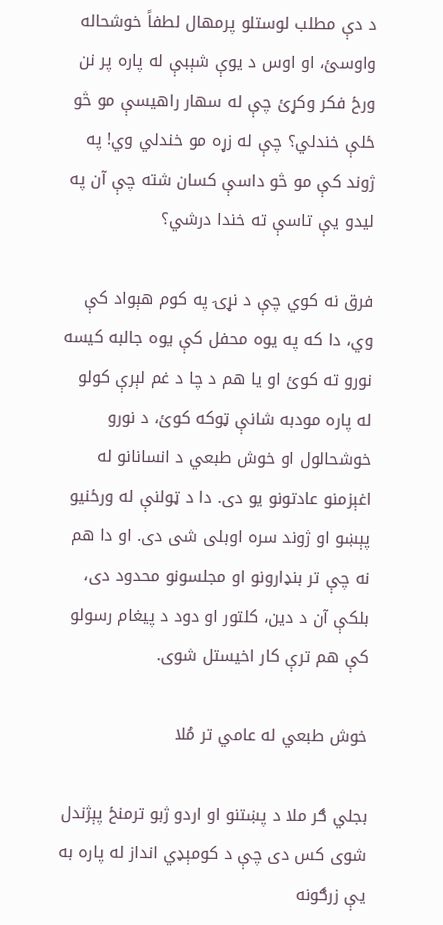د دې مطلب لوستلو پرمهال لطفاً خوشحاله واوسئ، او اوس د یوې شېبې له پاره پر نن ورځ فکر وکړئ چې له سهار راهیسې مو څو ځلې خندلي؟ چې له زړه مو خندلي وي! په ژوند کې مو څو داسې کسان شته چې آن په لیدو یې تاسې ته خندا درشي؟

فرق نه کوي چې د نړۍ په کوم هېواد کې وي، دا که په یوه محفل کې یوه جالبه کیسه نورو ته کوئ او یا هم د چا د غم لېرې کولو له پاره مودبه شانې ټوکه کوئ، د نورو خوشحالول او خوش طبعي د انسانانو له اغېزمنو عادتونو یو دی. دا د ټولنې له ورځنيو پېښو او ژوند سره اوبلی شی دی. او دا هم نه چې تر بنډارونو او مجلسونو محدود دی، بلکې آن د دین، کلتور او دود د پیغام رسولو کې هم ترې کار اخیستل شوی.

خوش طبعي له عامي تر مُلا

بجلي ګر ملا د پښتنو او اردو ژبو ترمنځ پېژندل شوی کس دی چې د کومېډي انداز له پاره به یې زرګونه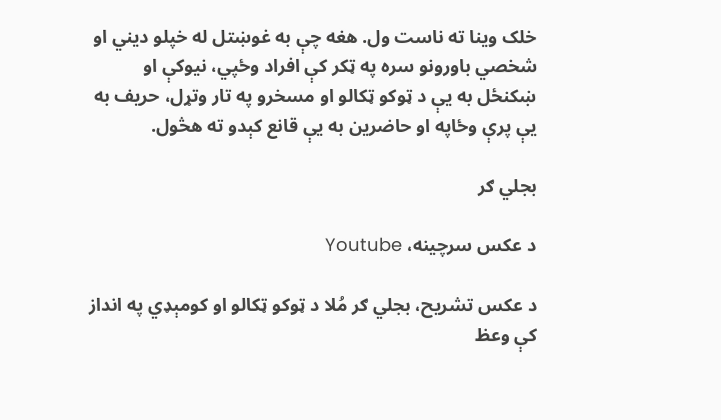خلک وینا ته ناست ول. هغه چې به غوښتل له خپلو دیني او شخصي باورونو سره په ټکر کې افراد وځپي، نیوکې او ښکنځل به یې د ټوکو ټکالو او مسخرو په تار وتړل، حریف به یې پرې وځاپه او حاضرین به یې قانع کېدو ته هڅول.

بجلي ګر

د عکس سرچینه، Youtube

د عکس تشریح، بجلي ګر مُلا د ټوکو ټکالو او کومېډي په انداز کې وعظ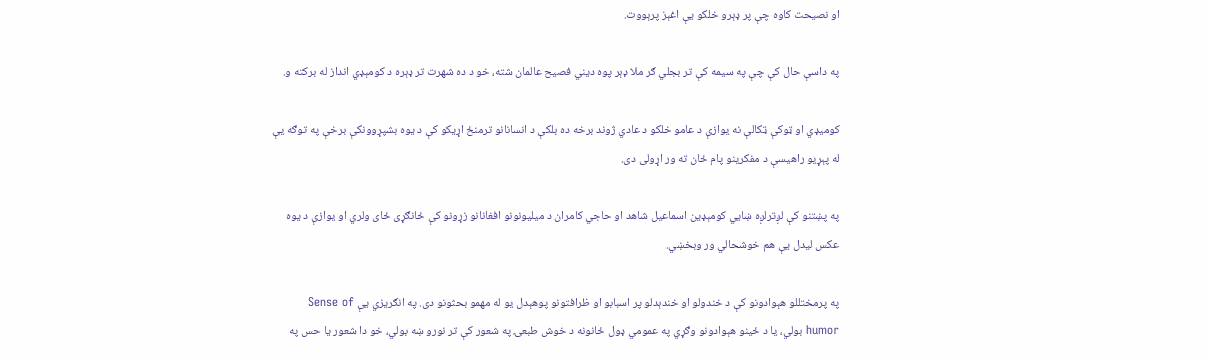او نصیحت کاوه چې پر ډېرو خلکو یې اغېز پرېووت.

په داسې حال کې چې په سیمه کې تر بجلي ګر ملا ډېر پوه دیني فصیح عالمان شته، خو د ده شهرت تر ډېره د کومېډي انداز له برکته و.

کومیډي او ټوکې ټکالې نه یوازې د عامو خلکو د عادي ژوند برخه ده بلکې د انسانانو ترمنځ اړیکو کې د یوه بشپړوونکې برخې په توګه یې له پېړیو راهیسې د مفکرینو پام ځان ته ور اړولی دی.

په پښتنو کې لږترلږه ښايي کومېډین اسماعیل شاهد او حاجي کامران د میلیونونو افغانانو زړونو کې ځانګړی ځای ولري او یوازې د یوه عکس لیدل یې هم خوشحالي ور وبخښي.

په پرمختللو هېوادونو کې د خندولو او خندېدلو پر اسبابو او ظرافتونو پوهېدل یو له مهمو بحثونو دی. په انګریزي یې Sense of humor بولي، یا د ځینو هېوادونو وګړي په عمومي ډول ځانونه د خوش طبعۍ په شعور کې تر نورو ښه بولي، خو دا شعور یا حس په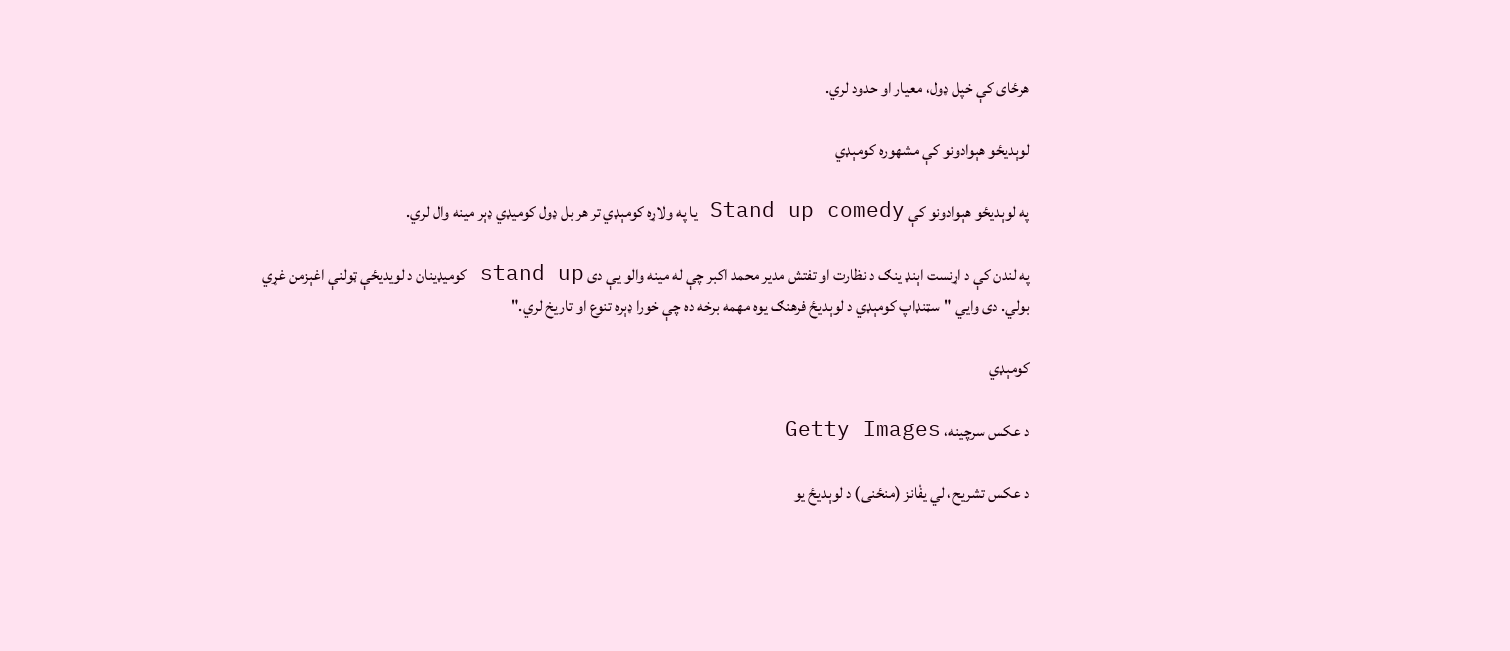هرځای کې خپل ډول، معیار او حدود لري.

لوېدیځو هېوادونو کې مشهوره کومېډي

په لوېدیځو هېوادونو کې Stand up comedy يا په ولاړه کومېډي تر هر بل ډول کومیډي ډېر مینه وال لري.

په لندن کې د اړنست اېنډ ینګ د نظارت او تفتش مدیر محمد اکبر چې له مینه والو یې دی stand up کومیډینان د لویدیځې ټولنې اغېزمن غړي بولي. دی وايي "سټنډاپ کومېډي د لوېدیځ فرهنګ یوه مهمه برخه ده چې خورا ډېره تنوع او تاریخ لري."

کومېډي

د عکس سرچینه، Getty Images

د عکس تشریح، لي یفْانز (منځنی) د لوېدیځ یو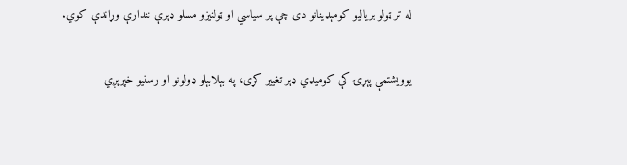له تر ټولو بریالیو کومېډینانو دی چې پر سیاسي او ټولنیزو مسلو ډېرې نندارې وړاندې کوي.

یوویشتمې پېړۍ کې کومیډي ډېر تغییر کړی، په بېلابېلو ډولونو او رسنیو خپرېږي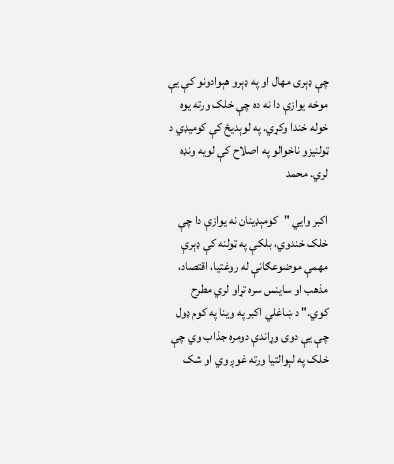چې ډېری مهال او په ډېرو هېوادونو کې یې موخه یوازې دا نه ده چې خلک ورته یوه خوله خندا وکړي. په لوېدیځ کې کومیډي د ټولنیزو ناخوالو په اصلاح کې لویه ونډه لري. محمد

اکبر وایي "کومېډینان نه یوازې دا چې خلک خندوي، بلکې په ټولنه کې ډېرې مهمې موضوعګانې له روغتیا، اقتصاد، مذهب او ساینس سره تړاو لري مطرح کوي." د ښاغلي اکبر په وینا په کوم ډول چې یې دوی وړاندې دومره جذاب وي چې خلک په لېوالتیا ورته غوږ وي او شک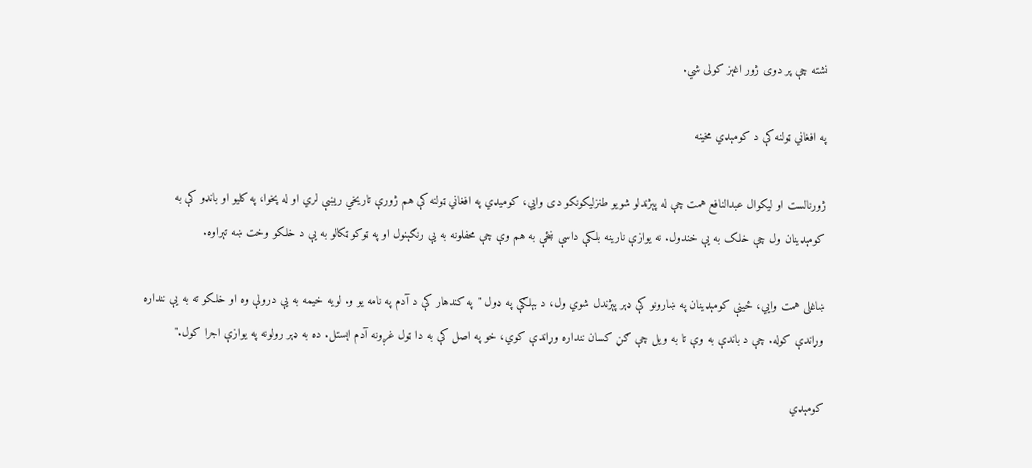نشته چې پر دوی ژور اغېز کولی شي.

په افغاني ټولنه کې د کومېډي مخینه

ژورنالست او لیکوال عبدالنافع همت چې له پېژندلو شویو طنزلیکونکو دی وايي، کومیډي په افغاني ټولنه کې هم ژورې تاریخي ریښې لري او له پخوا، په کلیو او بانډو کې به کومېډینان ول چې خلک به یې خندول. نه یوازې نارینه بلکې داسې ښځې به هم وې چې محفلونه به یې رنګېنول او په ټوکو ټکالو به یې د خلکو وخت ښه تېراوه.

ښاغلی همت وايي، ځینې کومېډینان په ښارونو کې ډېر پېژندل شوي ول، د بېلګې په ډول "په کندهار کې د آدم په نامه یو و. لویه خیمه به یې درولې وه او خلکو ته به یې ننداره وړاندې کوله. چې د باندې به وې تا به ویل چې ګڼ کسان ننداره وړاندې کوي، خو په اصل کې به دا ټول غږونه آدم اېستل. ده به ډېر رولونه په یوازې اجرا کول."

کومېډي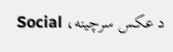د عکس سرچینه، Social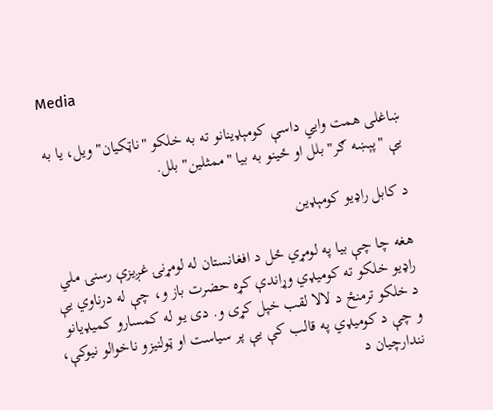Media

ښاغلی همت وایي داسې کومېډینانو ته به خلکو "ناټکیان" ویل، یا به یې "پېښه ګر" بلل او ځینو به بیا "ممثلین" بلل.

د کابل راډیو کومېډين

هغه چا چې بیا په لومړي ځل د افغانستان له لومړنۍ غږیزې رسنۍ ملي‌ راډیو خلکو ته کومیډي وړاندې کړه حضرت باز و، چې له درناوي یې د خلکو ترمنځ د لالا لقب خپل کړی و. دی یو له کمسارو کمیډیانو و چې د کومیډي په قالب کې یې پر سیاست او ټولنیزو ناخوالو نیوکې، نندارچیان د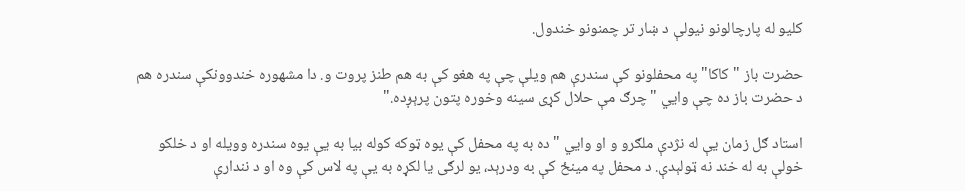کلیو له پارچالونو نیولې د ښار تر چمنونو خندول.

حضرت باز "کاکا" په محفلونو کې سندرې هم ویلې چې په هغو کې به هم طنز پروت و. دا مشهوره خندوونکې سندره هم د حضرت باز ده چې وايي "چرګ مې حلال کړی سینه وخوره پتون پرېږده."

استاد ګل زمان یې له نژدې ملګرو و او وايي "ده به په محفل کې یوه ټوکه کوله بیا به یې یوه سندره وویله او د خلکو خولې به له خند نه ټولېدې. د محفل په مینځ کې به ودرېد، یو لرګی یا لکړه به یې په لاس کې وه او د نندارې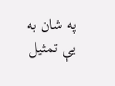په شان به یې تمثیل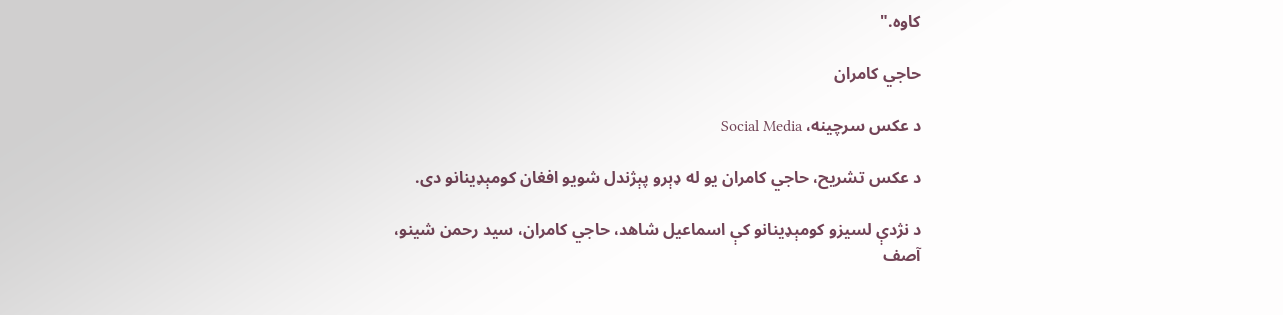کاوه."

حاجي کامران

د عکس سرچینه، Social Media

د عکس تشریح، حاجي کامران یو له ډېرو پېژندل شویو افغان کومېډینانو دی.

د نژدې لسیزو کومېډینانو کې اسماعیل شاهد، حاجي کامران، سید رحمن شینو، آصف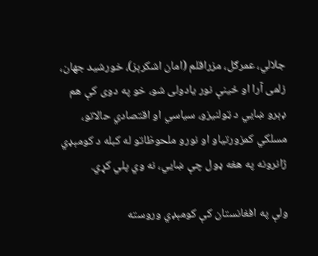جلالي، عمرګل، مزراقلم (امان اشکرېز)، خورشید جهان، زلمی آرا او ځینې نور یادولی شو، خو په دوی کې هم ډېرو ښايي د ټولنیزو، سیاسي او اقتصادي حالاتو، مسلکي کمزورتیاو او نورو ملحوظاتو له کبله د کومېډي ژانرونه په هغه ډول چې ښايي، نه وي پلي کړي.

ولې په افغانستان کې کومېډي وروسته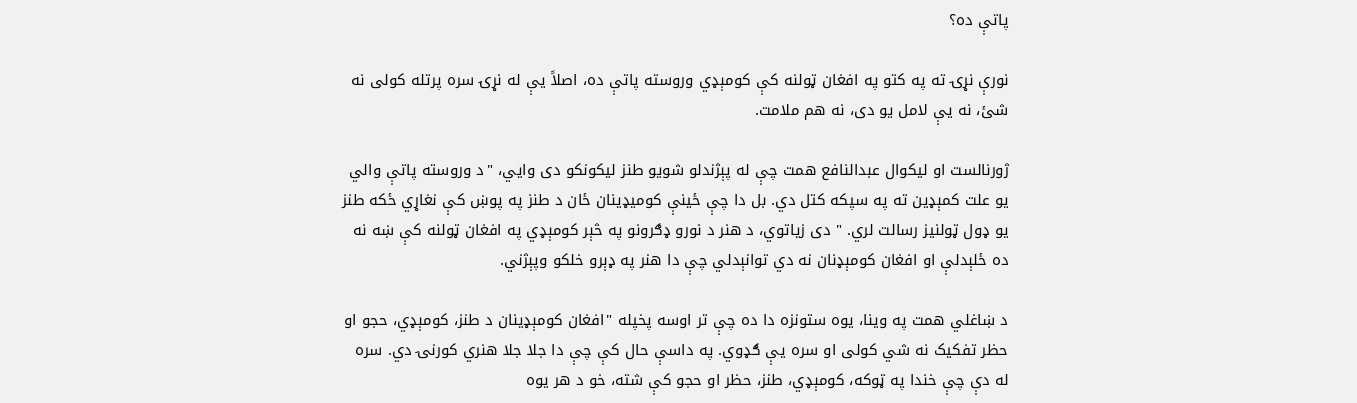پاتې ده؟

نورې نړۍ ته په کتو په افغان ټولنه کې کومېډي وروسته پاتې ده، اصلاً یې له نړۍ سره پرتله کولی نه شئ، نه یې لامل یو دی، نه هم ملامت.

ژورنالست او لیکوال عبدالنافع همت چې له پېژندلو شویو طنز لیکونکو دی وايي، "د وروسته پاتې والي یو علت کمېډین ته په سپکه کتل دي. بل دا چې ځینې کومیډینان ځان د طنز په پوښ کې نغاړي ځکه طنز یو ډول ټولنیز رسالت لري. " دی زیاتوي، د هنر د نورو ډګرونو په څېر کومېډي په افغان ټولنه کې ښه نه ده ځلېدلې او افغان کومېډنان نه دي توانېدلي چې دا هنر په ډېرو خلکو وپېژني.

د ښاغلي همت په وینا، یوه ستونزه دا ده چې تر اوسه پخپله "افغان کومېډینان د طنز، کومېډي، حجو او حظر تفکیک نه شي کولی او سره یې ګډوي. په داسې حال کې چې دا جلا جلا هنري کورنۍ دي. سره له دې چې خندا په ټوکه، کومېډي، طنز، حظر او حجو کې شته، خو د هر یوه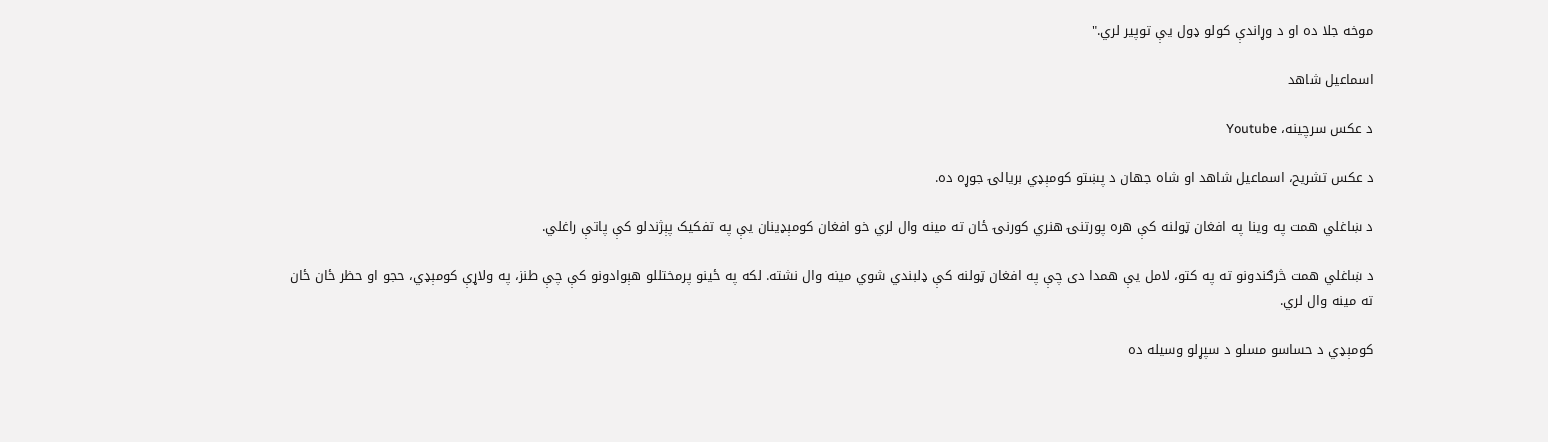موخه جلا ده او د وړاندې کولو ډول یې توپیر لري."

اسماعیل شاهد

د عکس سرچینه، Youtube

د عکس تشریح، اسماعیل شاهد او شاه جهان د پښتو کومېډي بریالۍ جوړه ده.

د ښاغلي همت په وینا په افغان ټولنه کې هره پورتنۍ هنري کورنۍ ځان ته مینه وال لري خو افغان کومېډينان یې په تفکیک پېژندلو کې پاتې راغلي.

د ښاغلي همت څرګندونو ته په کتو، لامل یې همدا دی چې په افغان ټولنه کې ډلبندي شوي مینه وال نشته. لکه په ځینو پرمختللو هېوادونو کې چې طنز، په ولاړې کومېډي، حجو او حظر ځان ځان ته مینه وال لري.

کومېډي د حساسو مسلو د سپړلو وسیله ده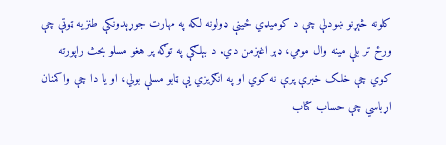کلونه څېړنو ښودلې چې د کومیډي ځینې ډولونه لکه په مهارت جوړېدونکې طنزیه ټوټې چې ورځ تر بلې مینه وال مومي، ډېر اغېزمن دي. د بېلګې په توګه پر هغو مسلو بحث راپورته کوي چې خلک خبرې پرې نه کوي او په انګریزي یې ټابو مسلې بولي، او یا دا چې واکمنان اړباسي چې حساب کتاب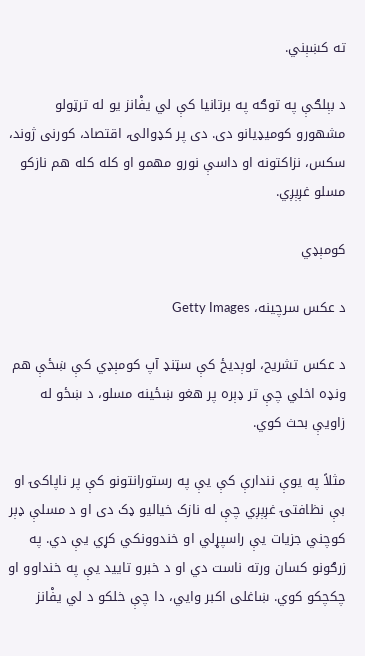ته کښېني.

د بېلګې په توګه په برتانیا کې لي یفْانز یو له ترټولو مشهورو کومیډیانو دی. دی پر کډوالۍ، اقتصاد، کورنی ژوند، سکس، نزاکتونه او داسې نورو مهمو او کله کله هم نازکو مسلو غږېږي.

کومېډي

د عکس سرچینه، Getty Images

د عکس تشریح، لوېدیځ کې سټنډ آپ کومېډي کې ښځې هم ونډه اخلي چې تر ډېره پر هغو ښځینه مسلو، د ښځو له زاویې بحث کوي.

مثلاً په یوې نندارې کې يې په رستورانتونو کې پر ناپاکۍ او بې نظافتۍ غږېږي چې له نازک خیالیو ډک دی او د مسلې ډېر کوچني جزیات یې راسپړلي او خندوونکي کړي یې دي. په زرګونو کسان ورته ناست دي او د خبرو تایید یې په خنداوو او چکچکو کوي. ښاغلی اکبر وايي، دا چې خلکو د لي یفْانز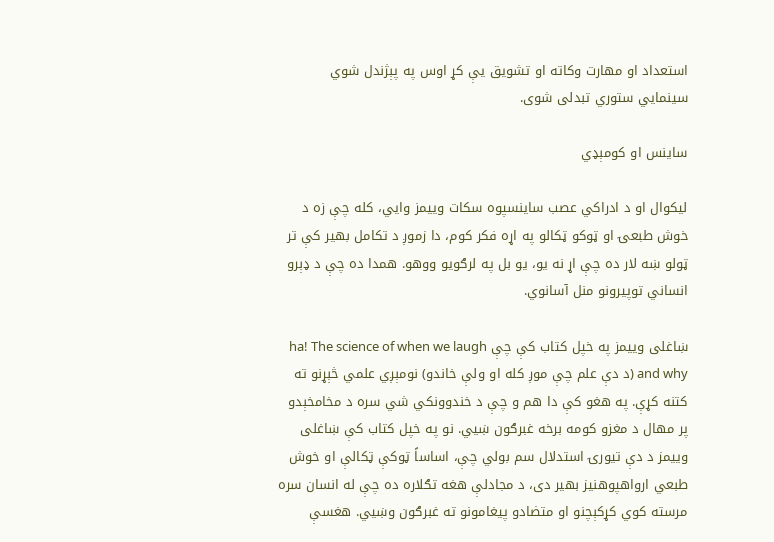استعداد او مهارت وکاته او تشویق یې کړ اوس په پېژندل شوي سینمايي ستوري تبدلی شوی.

ساینس او کومېډي

لیکوال او د ادراکي عصب ساینسپوه سکات وییمز وايي، کله چې زه د خوش طبعۍ او ټوکو ټکالو په اړه فکر کوم، دا زموږ د تکامل بهیر کې تر ټولو ښه لار ده چې اړ نه یو، یو بل په لرګویو ووهو. همدا ده چې د ډېرو انساني توپیرونو منل آسانوي.

ښاغلی وییمز په خپل کتاب کې چې ha! The science of when we laugh and why (د دې علم چې موږ کله او ولې خاندو) نومېږي علمي څېړنو ته کتنه کړې. په هغو کې دا هم و چې د خندوونکي شي سره د مخامخېدو پر مهال د مغزو کومه برخه غبرګون ښيي. نو په خپل کتاب کې ښاغلی وییمز د دې تیورۍ استدلال سم بولي چې، اساساً ټوکې ټکالې او خوش طبعي ارواهپوهنیز بهیر دی، د مجادلې هغه تګلاره ده چې له انسان سره مرسته کوي کړکېچنو او متضادو پیغامونو ته غبرګون وښيي. هغسې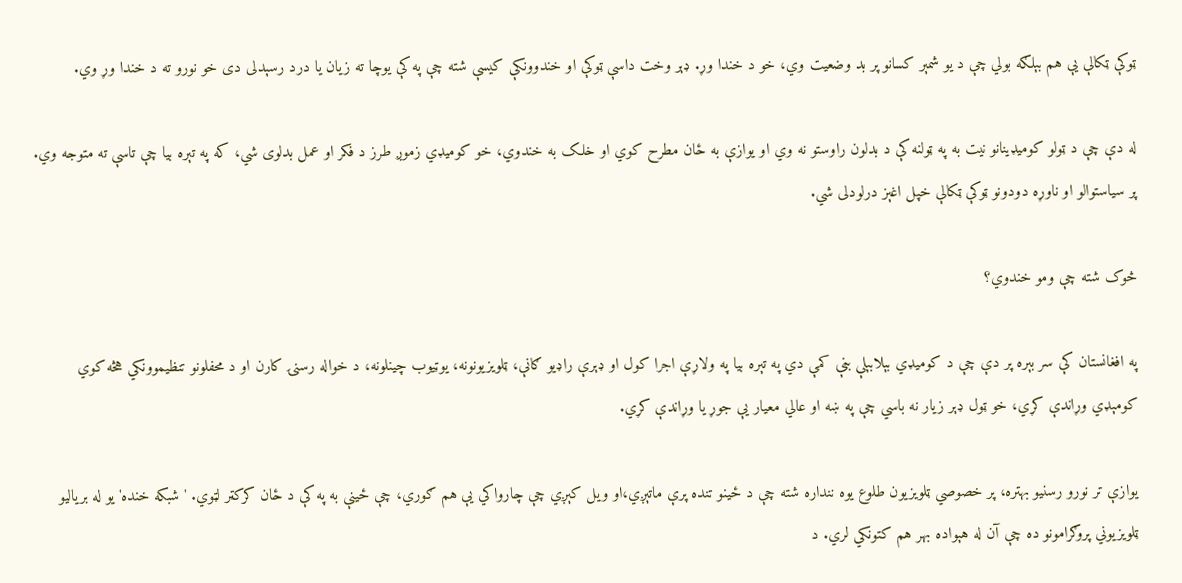ټوکې ټکالې یې هم بېلګه بولي چې د یو شمېر کسانو پر بد وضعیت وي، خو د خندا وړ. ډېر وخت داسې ټوکې او خندوونکې کیسې شته چې په کې یوچا ته زیان یا درد رسېدلی دی خو نورو ته د خندا وړ وي.

له دې چې د ټولو کومیډینانو نیت به په ټولنه کې د بدلون راوستو نه وي او یوازې به ځان مطرح کوي او خلک به خندوي، خو کومیډي زموږ طرز د فکر او عمل بدلوی شي، که په تېره بیا چې تاسې ته متوجه وي. پر سیاستوالو او ناوړه دودونو ټوکې ټکالې خپل اغېز درلودلی شي.

څوک شته چې ومو خندوي؟

په افغانستان کې سر بېره پر دې چې د کومیډي بېلابېلې بڼې کمې دي په تېره بیا په ولاړې اجرا کول او ډېرې راډیو ګانې، ټلویزیونونه، یوټیوب چینلونه، د خواله رسنۍ کارن او د محفلونو تنظیموونکي هڅه کوي کومېډي وړاندې کړي، خو ټول ډېر زیار نه باسي چې په ښه او عالي معیار یې جوړ یا وړاندې کړي.

یوازې تر نورو رسنیو بهتره، پر خصوصي ټلویزیون طلوع یوه ننداره شته چې د ځینو تنده پرې ماتېږي،او ویل کېږي چې چارواکي یې هم ګوري، چې ځینې به په کې د ځان کرکټر لټوي. 'شبکه خنده' یو له بریالیو ټلویزیوني پروګرامونو ده چې آن له هېواده بهر هم کتونکي لري. د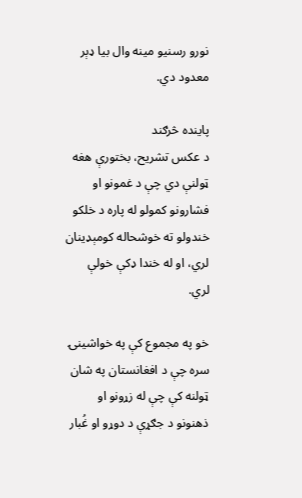نورو رسنیو مینه وال بیا ډېر معدود دي.

پاینده څرګند
د عکس تشریح، بختورې هغه ټولنې دي چې د غمونو او فشارونو کمولو له پاره د خلکو خندولو ته خوشحاله کومېډینان لري، او له خندا ډکې خولې لري.

خو په مجموع کې په خواشينۍ سره چې د افغانستان په شان ټولنه کې چې له زړونو او ذهنونو د جګړې د دوړو او غُبار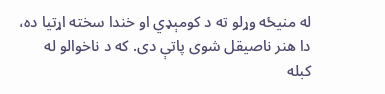له منیځه وړلو ته د کومېډي او خندا سخته اړتیا ده، دا هنر ناصیقل شوی پاتې دی. که د ناخوالو له کبله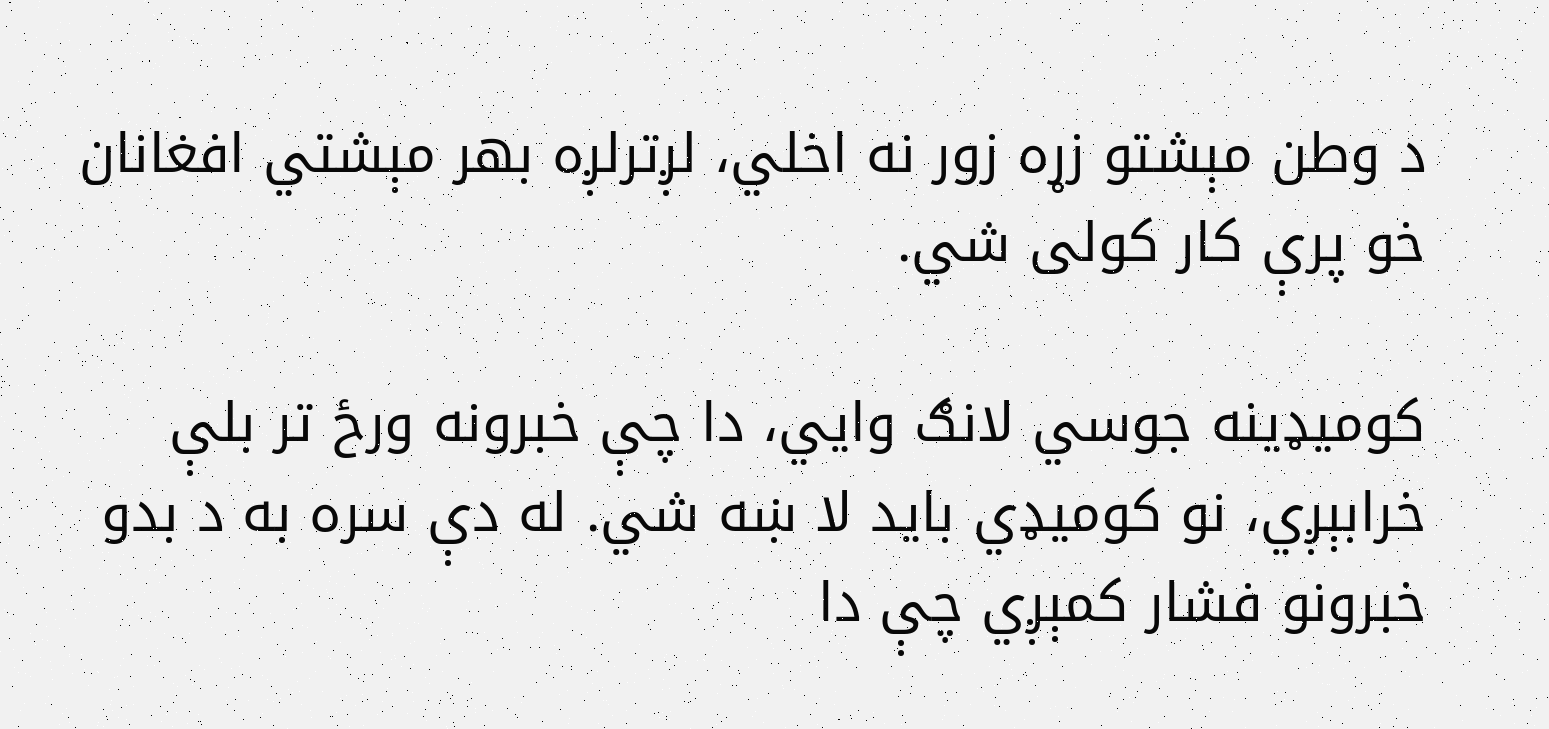د وطن مېشتو زړه زور نه اخلي، لږترلږه بهر مېشتي افغانان خو پرې کار کولی شي.

کومیډینه جوسي لانګ وايي، دا چې خبرونه ورځ تر بلې خرابېږي، نو کومیډي باید لا ښه شي. له دې سره به د بدو خبرونو فشار کمېږي چې دا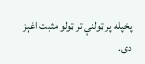پخپله پر ټولنې تر ټولو مثبت اغېز دی.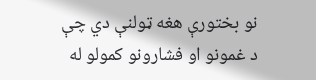نو بختورې هغه ټولنې دي چې د غمونو او فشارونو کمولو له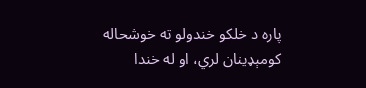پاره د خلکو خندولو ته خوشحاله کومېډینان لري، او له خندا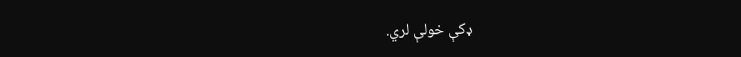ډکې خولې لري.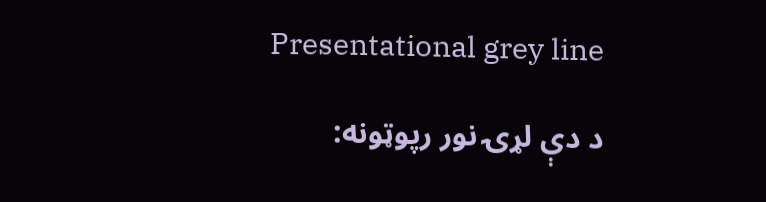Presentational grey line

د دې لړۍ نور رپوټونه: